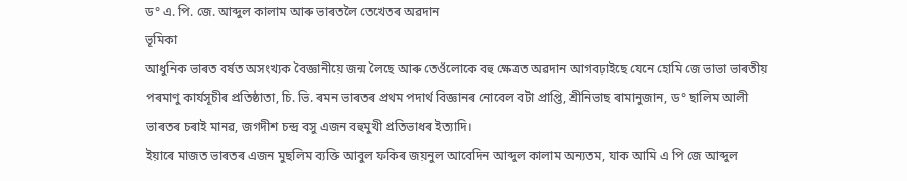ড° এ. পি. জে. আব্দুল কালাম আৰু ভাৰতলৈ তেখেতৰ অৱদান
ভূমিকা
আধুনিক ভাৰত বৰ্ষত অসংখ্যক বৈজ্ঞানীয়ে জন্ম লৈছে আৰু তেওঁলোকে বহু ক্ষেত্ৰত অৱদান আগবঢ়াইছে যেনে হোমি জে ভাভা ভাৰতীয় পৰমাণু কাৰ্যসূচীৰ প্ৰতিষ্ঠাতা, চি. ভি. ৰমন ভাৰতৰ প্ৰথম পদাৰ্থ বিজ্ঞানৰ নোবেল বটাঁ প্ৰাপ্তি, শ্ৰীনিভাছ ৰামানুজান, ড° ছালিম আলী ভাৰতৰ চৰাই মানৱ, জগদীশ চন্দ্ৰ বসু এজন বহুমুখী প্ৰতিভাধৰ ইত্যাদি।
ইয়াৰে মাজত ভাৰতৰ এজন মুছলিম ব্যক্তি আবুল ফকিৰ জয়নুল আবেদিন আব্দুল কালাম অন্যতম, যাক আমি এ পি জে আব্দুল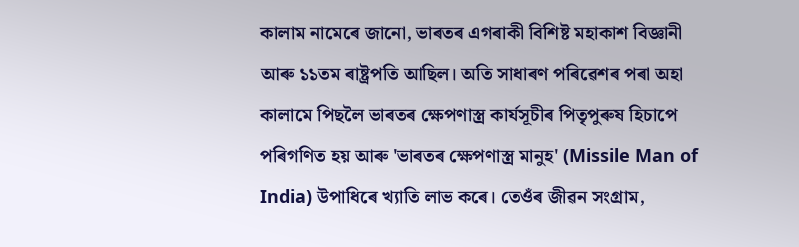কালাম নামেৰে জানো, ভাৰতৰ এগৰাকী বিশিষ্ট মহাকাশ বিজ্ঞানী আৰু ১১তম ৰাষ্ট্ৰপতি আছিল। অতি সাধাৰণ পৰিৱেশৰ পৰা অহা কালামে পিছলৈ ভাৰতৰ ক্ষেপণাস্ত্ৰ কাৰ্যসূচীৰ পিতৃপুৰুষ হিচাপে পৰিগণিত হয় আৰু 'ভাৰতৰ ক্ষেপণাস্ত্ৰ মানুহ' (Missile Man of India) উপাধিৰে খ্যাতি লাভ কৰে। তেওঁৰ জীৱন সংগ্ৰাম,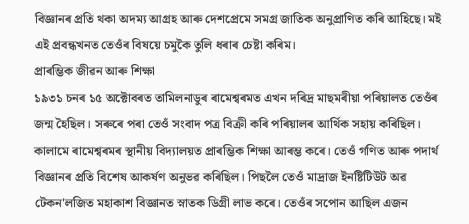বিজ্ঞানৰ প্ৰতি থকা অদম্য আগ্ৰহ আৰু দেশপ্ৰেমে সমগ্ৰ জাতিক অনুপ্ৰাণিত কৰি আহিছে। মই এই প্ৰবন্ধখনত তেওঁৰ বিষয়ে চমুকৈ তুলি ধৰাৰ চেষ্টা কৰিম।
প্ৰাৰম্ভিক জীৱন আৰু শিক্ষা
১৯৩১ চনৰ ১৫ অক্টোবৰত তামিলনাডুৰ ৰামেশ্বৰমত এখন দৰিদ্ৰ মাছমৰীয়া পৰিয়ালত তেওঁৰ জন্ম হৈছিল। সৰুৰে পৰা তেওঁ সংবাদ পত্ৰ বিক্ৰী কৰি পৰিয়ালৰ আৰ্থিক সহায় কৰিছিল।
কালামে ৰামেশ্বৰমৰ স্থানীয় বিদ্যালয়ত প্ৰাৰম্ভিক শিক্ষা আৰম্ভ কৰে। তেওঁ গণিত আৰু পদাৰ্থ বিজ্ঞানৰ প্ৰতি বিশেষ আকৰ্ষণ অনুভৱ কৰিছিল। পিছলৈ তেওঁ মাদ্ৰাজ ইনষ্টিটিউট অৱ টেকন'লজিত মহাকাশ বিজ্ঞানত স্নাতক ডিগ্ৰী লাভ কৰে। তেওঁৰ সপোন আছিল এজন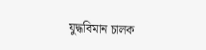যুদ্ধবিমান চালক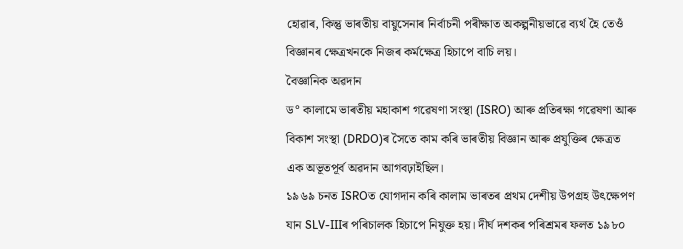হোৱাৰ, কিন্তু ভাৰতীয় বায়ুসেনাৰ নিৰ্বাচনী পৰীক্ষাত অকল্পনীয়ভাৱে ব্যৰ্থ হৈ তেওঁ বিজ্ঞানৰ ক্ষেত্ৰখনকে নিজৰ কৰ্মক্ষেত্ৰ হিচাপে বাচি লয়।
বৈজ্ঞানিক অৱদান
ড° কালামে ভাৰতীয় মহাকাশ গৱেষণা সংস্থা (ISRO) আৰু প্ৰতিৰক্ষা গৱেষণা আৰু বিকাশ সংস্থা (DRDO)ৰ সৈতে কাম কৰি ভাৰতীয় বিজ্ঞান আৰু প্ৰযুক্তিৰ ক্ষেত্ৰত এক অভূতপূৰ্ব অৱদান আগবঢ়াইছিল।
১৯৬৯ চনত ISROত যোগদান কৰি কালাম ভাৰতৰ প্ৰথম দেশীয় উপগ্ৰহ উৎক্ষেপণ যান SLV-IIIৰ পৰিচালক হিচাপে নিযুক্ত হয়। দীৰ্ঘ দশকৰ পৰিশ্ৰমৰ ফলত ১৯৮০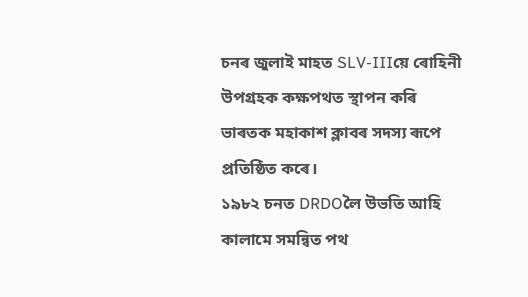চনৰ জুলাই মাহত SLV-IIIয়ে ৰোহিনী উপগ্ৰহক কক্ষপথত স্থাপন কৰি ভাৰতক মহাকাশ ক্লাবৰ সদস্য ৰূপে প্ৰতিষ্ঠিত কৰে।
১৯৮২ চনত DRDOলৈ উভতি আহি কালামে সমন্বিত পথ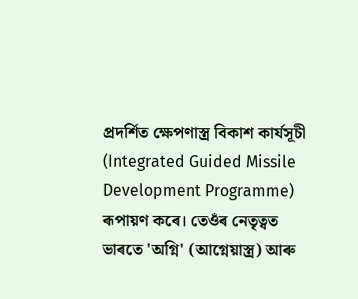প্ৰদৰ্শিত ক্ষেপণাস্ত্ৰ বিকাশ কাৰ্যসূচী (Integrated Guided Missile Development Programme) ৰূপায়ণ কৰে। তেওঁৰ নেতৃত্বত ভাৰতে 'অগ্নি' (আগ্নেয়াস্ত্ৰ) আৰু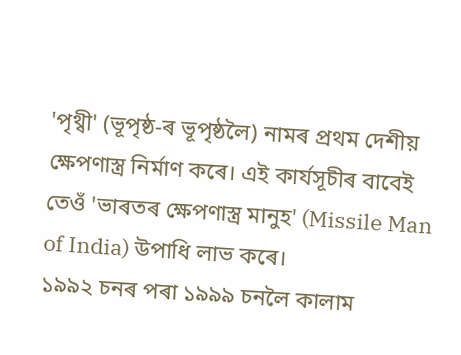'পৃথ্বী' (ভূপৃষ্ঠ-ৰ ভূপৃষ্ঠলৈ) নামৰ প্ৰথম দেশীয় ক্ষেপণাস্ত্ৰ নিৰ্মাণ কৰে। এই কাৰ্যসূচীৰ বাবেই তেওঁ 'ভাৰতৰ ক্ষেপণাস্ত্ৰ মানুহ' (Missile Man of India) উপাধি লাভ কৰে।
১৯৯২ চনৰ পৰা ১৯৯৯ চনলৈ কালাম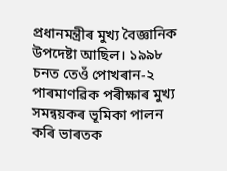প্ৰধানমন্ত্ৰীৰ মুখ্য বৈজ্ঞানিক উপদেষ্টা আছিল। ১৯৯৮ চনত তেওঁ পোখৰান-২ পাৰমাণৱিক পৰীক্ষাৰ মুখ্য সমন্বয়কৰ ভূমিকা পালন কৰি ভাৰতক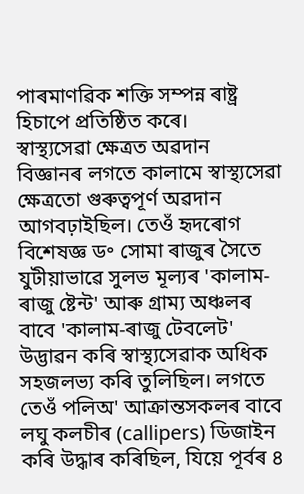পাৰমাণৱিক শক্তি সম্পন্ন ৰাষ্ট্ৰ হিচাপে প্ৰতিষ্ঠিত কৰে।
স্বাস্থ্যসেৱা ক্ষেত্ৰত অৱদান
বিজ্ঞানৰ লগতে কালামে স্বাস্থ্যসেৱা ক্ষেত্ৰতো গুৰুত্বপূর্ণ অৱদান আগবঢ়াইছিল। তেওঁ হৃদৰোগ বিশেষজ্ঞ ড॰ সোমা ৰাজুৰ সৈতে যুটীয়াভাৱে সুলভ মূল্যৰ 'কালাম-ৰাজু ষ্টেন্ট' আৰু গ্ৰাম্য অঞ্চলৰ বাবে 'কালাম-ৰাজু টেবলেট' উদ্ভাৱন কৰি স্বাস্থ্যসেৱাক অধিক সহজলভ্য কৰি তুলিছিল। লগতে তেওঁ পলিঅ' আক্ৰান্তসকলৰ বাবে লঘু কলচীৰ (callipers) ডিজাইন কৰি উদ্ধাৰ কৰিছিল, যিয়ে পূৰ্বৰ ৪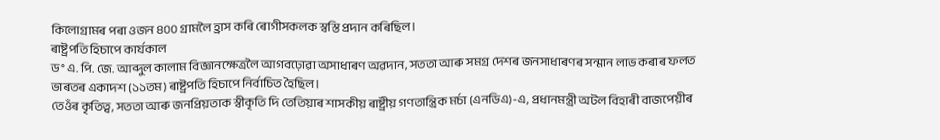কিলোগ্ৰামৰ পৰা ওজন ৪০০ গ্ৰামলৈ হ্ৰাস কৰি ৰোগীসকলক স্বস্তি প্ৰদান কৰিছিল।
ৰাষ্ট্ৰপতি হিচাপে কাৰ্যকাল
ড° এ. পি. জে. আব্দুল কালাম বিজ্ঞানক্ষেত্ৰলৈ আগবঢ়োৱা অসাধাৰণ অৱদান, সততা আৰু সমগ্ৰ দেশৰ জনসাধাৰণৰ সন্মান লাভ কৰাৰ ফলত ভাৰতৰ একাদশ (১১তম) ৰাষ্ট্ৰপতি হিচাপে নিৰ্বাচিত হৈছিল।
তেওঁৰ কৃতিত্ব, সততা আৰু জনপ্ৰিয়তাক স্বীকৃতি দি তেতিয়াৰ শাসকীয় ৰাষ্ট্ৰীয় গণতান্ত্ৰিক মৰ্চা (এনডিএ)-এ, প্ৰধানমন্ত্ৰী অটল বিহাৰী বাজপেয়ীৰ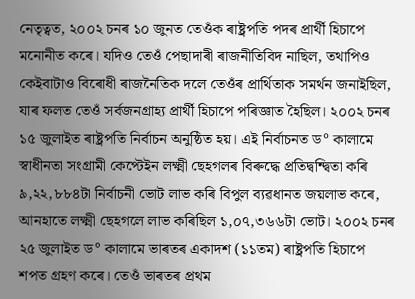নেতৃত্বত, ২০০২ চনৰ ১০ জুনত তেওঁক ৰাষ্ট্ৰপতি পদৰ প্ৰাৰ্থী হিচাপে মনোনীত কৰে। যদিও তেওঁ পেছাদাৰী ৰাজনীতিবিদ নাছিল, তথাপিও কেইবাটাও বিৰোধী ৰাজনৈতিক দলে তেওঁৰ প্ৰাৰ্থিতাক সমৰ্থন জনাইছিল, যাৰ ফলত তেওঁ সৰ্বজনগ্ৰাহ্য প্ৰাৰ্থী হিচাপে পৰিজ্ঞাত হৈছিল। ২০০২ চনৰ ১৫ জুলাইত ৰাষ্ট্ৰপতি নিৰ্বাচন অনুষ্ঠিত হয়। এই নিৰ্বাচনত ড° কালামে স্বাধীনতা সংগ্ৰামী কেপ্টেইন লক্ষ্মী ছেহগলৰ বিৰুদ্ধে প্ৰতিদ্বন্দ্বিতা কৰি ৯,২২,৮৮৪টা নিৰ্বাচনী ভোট লাভ কৰি বিপুল ব্যৱধানত জয়লাভ কৰে, আনহাতে লক্ষ্মী ছেহগলে লাভ কৰিছিল ১,০৭,৩৬৬টা ভোট। ২০০২ চনৰ ২৫ জুলাইত ড° কালামে ভাৰতৰ একাদশ (১১তম) ৰাষ্ট্ৰপতি হিচাপে শপত গ্ৰহণ কৰে। তেওঁ ভাৰতৰ প্ৰথম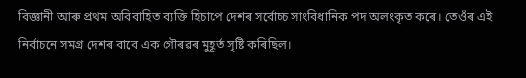বিজ্ঞানী আৰু প্ৰথম অবিবাহিত ব্যক্তি হিচাপে দেশৰ সৰ্বোচ্চ সাংবিধানিক পদ অলংকৃত কৰে। তেওঁৰ এই নিৰ্বাচনে সমগ্ৰ দেশৰ বাবে এক গৌৰৱৰ মুহূৰ্ত সৃষ্টি কৰিছিল।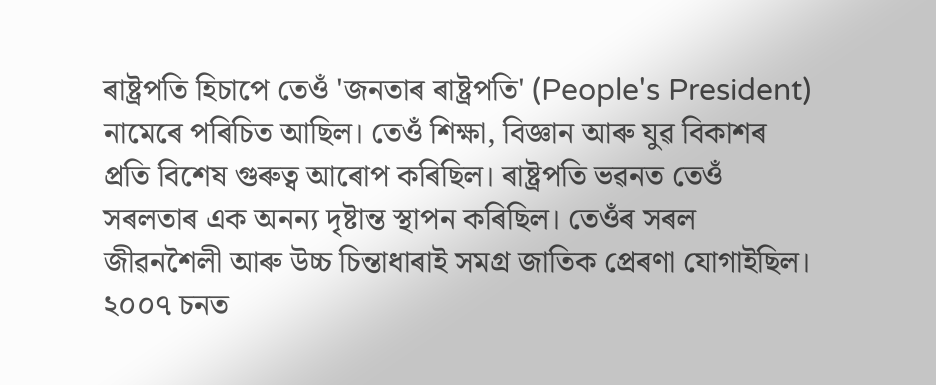ৰাষ্ট্ৰপতি হিচাপে তেওঁ 'জনতাৰ ৰাষ্ট্ৰপতি' (People's President) নামেৰে পৰিচিত আছিল। তেওঁ শিক্ষা, বিজ্ঞান আৰু যুৱ বিকাশৰ প্ৰতি বিশেষ গুৰুত্ব আৰোপ কৰিছিল। ৰাষ্ট্ৰপতি ভৱনত তেওঁ সৰলতাৰ এক অনন্য দৃষ্টান্ত স্থাপন কৰিছিল। তেওঁৰ সৰল জীৱনশৈলী আৰু উচ্চ চিন্তাধাৰাই সমগ্ৰ জাতিক প্ৰেৰণা যোগাইছিল। ২০০৭ চনত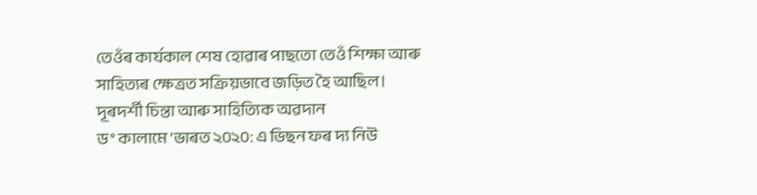তেওঁৰ কাৰ্যকাল শেষ হোৱাৰ পাছতো তেওঁ শিক্ষা আৰু সাহিত্যৰ ক্ষেত্ৰত সক্ৰিয়ভাবে জড়িত হৈ আছিল।
দূৰদৰ্শী চিন্তা আৰু সাহিত্যিক অৱদান
ড° কালামে 'ভাৰত ২০২০: এ ভিছন ফৰ দ্য নিউ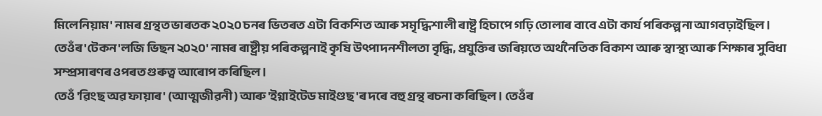মিলেনিয়াম' নামৰ গ্ৰন্থত ভাৰতক ২০২০ চনৰ ভিতৰত এটা বিকশিত আৰু সমৃদ্ধিশালী ৰাষ্ট্ৰ হিচাপে গঢ়ি তোলাৰ বাবে এটা কাৰ্য পৰিকল্পনা আগবঢ়াইছিল। তেওঁৰ 'টেকন'লজি ভিছন ২০২০' নামৰ ৰাষ্ট্ৰীয় পৰিকল্পনাই কৃষি উৎপাদনশীলতা বৃদ্ধি, প্ৰযুক্তিৰ জৰিয়তে অৰ্থনৈতিক বিকাশ আৰু স্বাস্থ্য আৰু শিক্ষাৰ সুবিধা সম্প্ৰসাৰণৰ ওপৰত গুৰুত্ব আৰোপ কৰিছিল।
তেওঁ 'ৱিংছ অৱ ফায়াৰ' (আত্মজীৱনী) আৰু 'ইগ্নাইটেড মাইণ্ডছ'ৰ দৰে বহু গ্ৰন্থ ৰচনা কৰিছিল। তেওঁৰ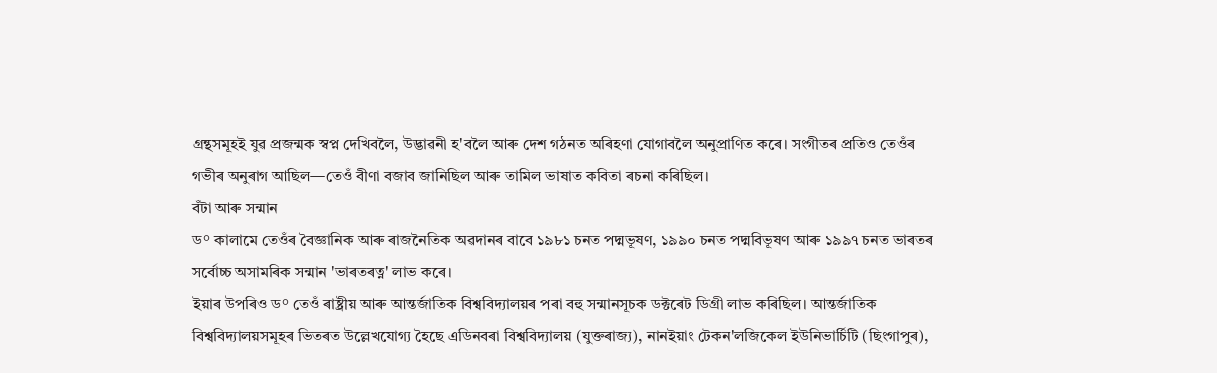গ্ৰন্থসমূহই যুৱ প্ৰজন্মক স্বপ্ন দেখিবলৈ, উদ্ভাৱনী হ'বলৈ আৰু দেশ গঠনত অৰিহণা যোগাবলৈ অনুপ্ৰাণিত কৰে। সংগীতৰ প্ৰতিও তেওঁৰ গভীৰ অনুৰাগ আছিল—তেওঁ বীণা বজাব জানিছিল আৰু তামিল ভাষাত কবিতা ৰচনা কৰিছিল।
বঁটা আৰু সন্মান
ড° কালামে তেওঁৰ বৈজ্ঞানিক আৰু ৰাজনৈতিক অৱদানৰ বাবে ১৯৮১ চনত পদ্মভূষণ, ১৯৯০ চনত পদ্মবিভূষণ আৰু ১৯৯৭ চনত ভাৰতৰ সৰ্বোচ্চ অসামৰিক সন্মান 'ভাৰতৰত্ন' লাভ কৰে।
ইয়াৰ উপৰিও ড° তেওঁ ৰাষ্ট্ৰীয় আৰু আন্তৰ্জাতিক বিশ্ববিদ্যালয়ৰ পৰা বহু সন্মানসূচক ডক্টৰেট ডিগ্ৰী লাভ কৰিছিল। আন্তৰ্জাতিক বিশ্ববিদ্যালয়সমূহৰ ভিতৰত উল্লেখযোগ্য হৈছে এডিনবৰা বিশ্ববিদ্যালয় (যুক্তৰাজ্য), নানইয়াং টেকন'লজিকেল ইউনিভাৰ্চিটি (ছিংগাপুৰ),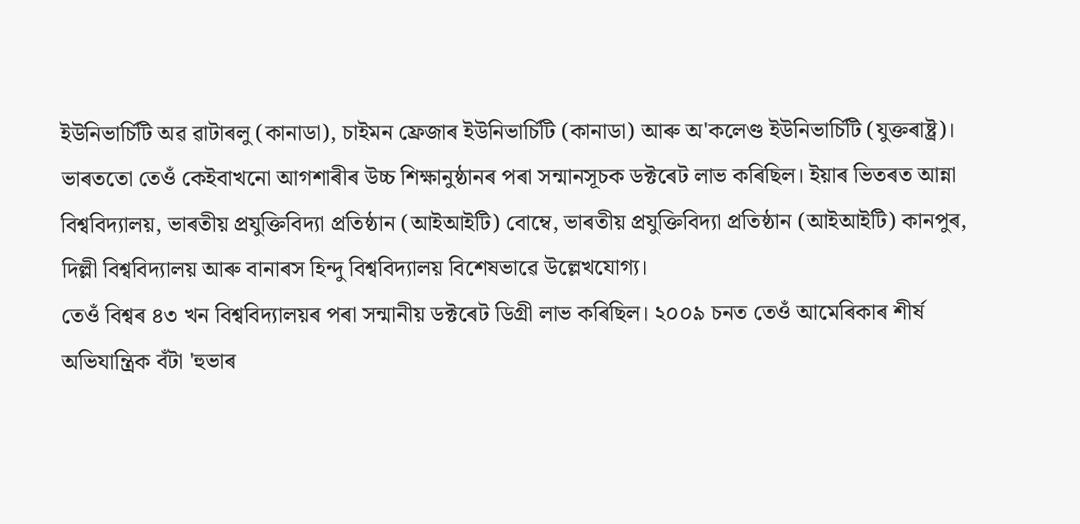ইউনিভাৰ্চিটি অৱ ৱাটাৰলু (কানাডা), চাইমন ফ্ৰেজাৰ ইউনিভাৰ্চিটি (কানাডা) আৰু অ'কলেণ্ড ইউনিভাৰ্চিটি (যুক্তৰাষ্ট্ৰ)। ভাৰততো তেওঁ কেইবাখনো আগশাৰীৰ উচ্চ শিক্ষানুষ্ঠানৰ পৰা সন্মানসূচক ডক্টৰেট লাভ কৰিছিল। ইয়াৰ ভিতৰত আন্না বিশ্ববিদ্যালয়, ভাৰতীয় প্ৰযুক্তিবিদ্যা প্ৰতিষ্ঠান (আইআইটি) বোম্বে, ভাৰতীয় প্ৰযুক্তিবিদ্যা প্ৰতিষ্ঠান (আইআইটি) কানপুৰ, দিল্লী বিশ্ববিদ্যালয় আৰু বানাৰস হিন্দু বিশ্ববিদ্যালয় বিশেষভাৱে উল্লেখযোগ্য।
তেওঁ বিশ্বৰ ৪৩ খন বিশ্ববিদ্যালয়ৰ পৰা সন্মানীয় ডক্টৰেট ডিগ্ৰী লাভ কৰিছিল। ২০০৯ চনত তেওঁ আমেৰিকাৰ শীৰ্ষ অভিযান্ত্ৰিক বঁটা 'হুভাৰ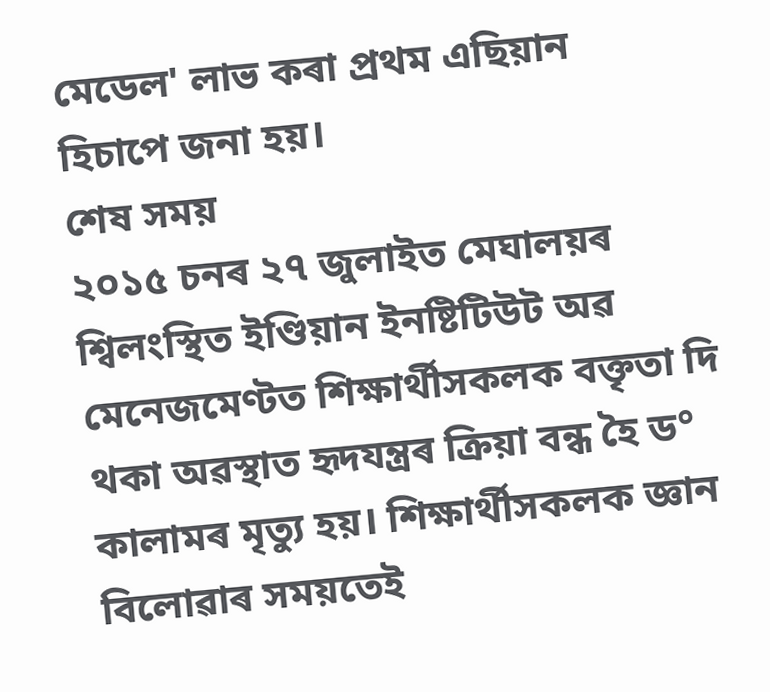মেডেল' লাভ কৰা প্ৰথম এছিয়ান হিচাপে জনা হয়।
শেষ সময়
২০১৫ চনৰ ২৭ জুলাইত মেঘালয়ৰ শ্বিলংস্থিত ইণ্ডিয়ান ইনষ্টিটিউট অৱ মেনেজমেণ্টত শিক্ষাৰ্থীসকলক বক্তৃতা দি থকা অৱস্থাত হৃদযন্ত্ৰৰ ক্ৰিয়া বন্ধ হৈ ড° কালামৰ মৃত্যু হয়। শিক্ষাৰ্থীসকলক জ্ঞান বিলোৱাৰ সময়তেই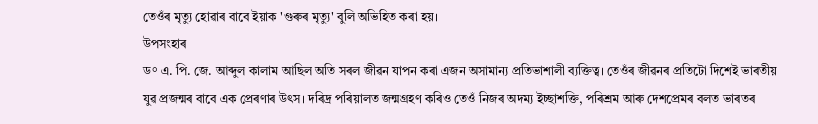তেওঁৰ মৃত্যু হোৱাৰ বাবে ইয়াক 'গুৰুৰ মৃত্যু' বুলি অভিহিত কৰা হয়।
উপসংহাৰ
ড° এ. পি. জে. আব্দুল কালাম আছিল অতি সৰল জীৱন যাপন কৰা এজন অসামান্য প্ৰতিভাশালী ব্যক্তিত্ব। তেওঁৰ জীৱনৰ প্ৰতিটো দিশেই ভাৰতীয় যুৱ প্ৰজন্মৰ বাবে এক প্ৰেৰণাৰ উৎস। দৰিদ্ৰ পৰিয়ালত জন্মগ্ৰহণ কৰিও তেওঁ নিজৰ অদম্য ইচ্ছাশক্তি, পৰিশ্ৰম আৰু দেশপ্ৰেমৰ বলত ভাৰতৰ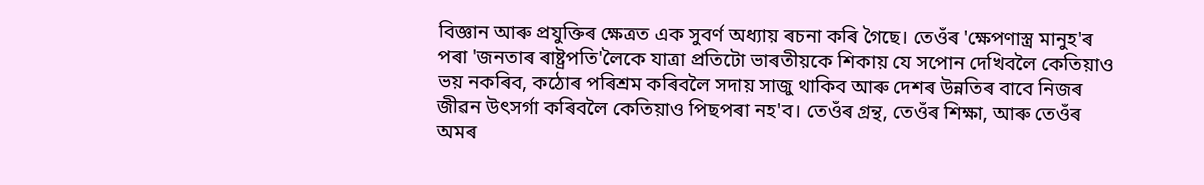বিজ্ঞান আৰু প্ৰযুক্তিৰ ক্ষেত্ৰত এক সুবৰ্ণ অধ্যায় ৰচনা কৰি গৈছে। তেওঁৰ 'ক্ষেপণাস্ত্ৰ মানুহ'ৰ পৰা 'জনতাৰ ৰাষ্ট্ৰপতি'লৈকে যাত্ৰা প্ৰতিটো ভাৰতীয়কে শিকায় যে সপোন দেখিবলৈ কেতিয়াও ভয় নকৰিব, কঠোৰ পৰিশ্ৰম কৰিবলৈ সদায় সাজু থাকিব আৰু দেশৰ উন্নতিৰ বাবে নিজৰ জীৱন উৎসৰ্গা কৰিবলৈ কেতিয়াও পিছপৰা নহ'ব। তেওঁৰ গ্ৰন্থ, তেওঁৰ শিক্ষা, আৰু তেওঁৰ অমৰ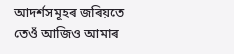আদৰ্শসমূহৰ জৰিয়তে তেওঁ আজিও আমাৰ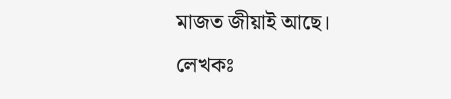মাজত জীয়াই আছে।
লেখকঃ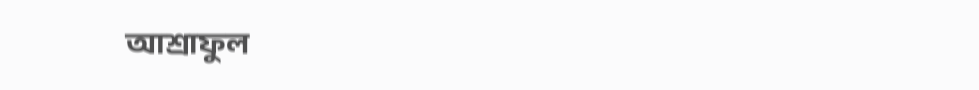আশ্ৰাফুল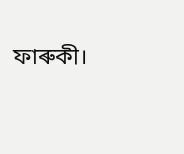ফাৰুকী।